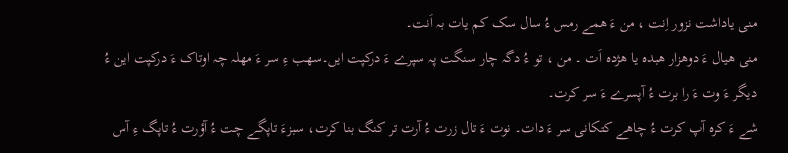منی یاداشت نزور اِنت ، من ءَ ھمے رمس ءُ سال سک کم یات بہ اَنت۔
منی ھیال ءَ دوھزار ھبدہ یا ھژدہ اَت ۔ من ، تو ءُ دگہ چار سنگت پہ سپرے ءَ درکپت ایں۔سھب ءِ سر ءَ مھلہ چہ اوتاک ءَ درکپت این ءُ دیگر ءَ وت ءَ را برت ءُ آپسرے ءَ سر کرت۔
شے ءَ کرہ آپ کرت ءُ چاھے کتکانی سر ءَ دات۔ نوت ءَ تال زرت ءُ آرت تر کنگ بنا کرت، سبزءَ تاپگے چت ءُ آؤرت ءُ تاپگ ءِ آس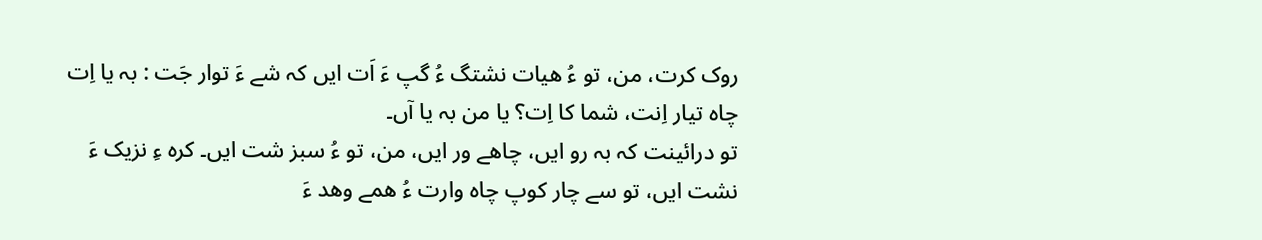روک کرت، من، تو ءُ ھیات نشتگ ءُ گپ ءَ اَت ایں کہ شے ءَ توار جَت : بہ یا اِت چاہ تیار اِنت، شما کا اِت؟ یا من بہ یا آں۔
تو درائینت کہ بہ رو ایں، چاھے ور ایں، من، تو ءُ سبز شت ایں۔ کرہ ءِ نزیک ءَ نشت ایں، تو سے چار کوپ چاہ وارت ءُ ھمے وھد ءَ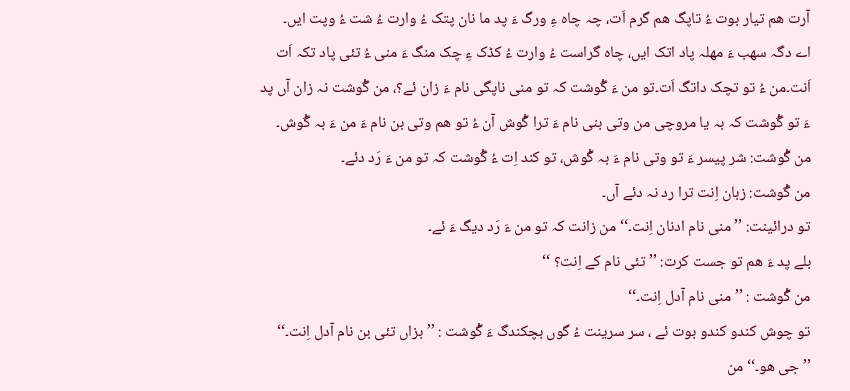آرت ھم تیار بوت ءُ تاپگ ھم گرم اَت، چہ چاہ ءِ ورگ ءَ پد ما نان پتک ءُ وارت ءُ شت ءُ وپت ایں۔
اے دگہ سھب ءَ مھلہ پاد اتک ایں، چاہ گراست ءُ وارت ءُ کڈک ءِ چک منگ ءَ منی ءُ تئی پاد تکہ اَت اَنت۔من ءُ تو تچک داتگ اَت۔تو من ءَ گْوشت کہ تو منی ناپگی نام ءَ زان ئے؟، من گْوشت نہ زان آں پد ءَ تو گْوشت کہ بہ یا مروچی من وتی بنی نام ءَ ترا گْوش آن ءُ تو ھم وتی بن نام ءَ من ءَ بہ گْوش۔
من گْوشت: شر پیسر ءَ تو وتی نام ءَ بہ گْوش، تو کند اِت ءُ گْوشت کہ تو من ءَ رَد دئے۔
من گْوشت: زبان اِنت ترا رد نہ دئے آں۔
تو درائینت: ’’ منی نام ادنان اِنت۔‘‘ من زانت کہ تو من ءَ رَد دیگ ءَ ئے۔
بلے پد ءَ ھم تو جست کرت: ’’ تئی نام کے اِنت؟ ‘‘
من گْوشت : ’’ منی نام آدل اِنت۔‘‘
تو چوش کندو کندو بوت ئے ، سر سرینت ءُ گوں بچکندگ ءَ گْوشت : ’’ بزاں تئی بن نام آدل اِنت۔‘‘
’’ جی ھو۔‘‘ من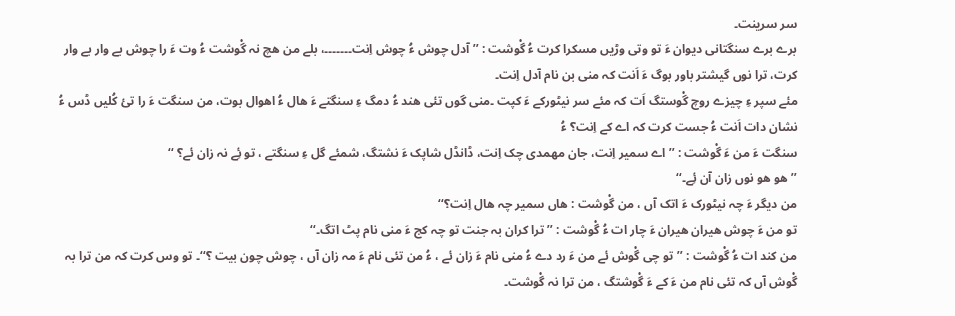سر سرینت۔
برے برے سنگتانی دیوان ءَ تو وتی وڑیں مسکرا کرت ءُ گْوشت : ’’ آدل چوش ءُ چوش اِنت۔۔۔۔۔۔۔، بلے من ھچ نہ گْوشت ءُ وت ءَ را چوش بے وار بے وار کرت، ترا نوں گیشتر باور بوگ ءَ اَنت کہ منی بن نام آدل اِنت۔
مئے سپر ءِ چیزے روچ گْوستگ اَت کہ مئے سر نیٹورکے ءَ کپت ۔منی گوں تئی ھند ءُ دمگ ءِ سنگتے ءَ ھال ءُ اھوال بوت، من سنگت ءَ را تئ کُلیں ڈس ءُ نشان دات اَنت ءُ جست کرت کہ اے کے اِنت؟ ءُ
سنگت ءَ من ءَ گْوشت : ’’ اے سمیر اِنت، جان مھمدی چک اِنت، ڈانڈل شاپک ءَ نشتگ، شمئے گل ءِ سنگتے ، تو ئِے نہ زان ئے؟ ‘‘
’’ ھو ھو نوں زان آن ئِے۔‘‘
من دیگر ءَ چہ نیٹورک ءَ اتک آں ، من گْوشت : ھاں سمیر چہ ھال اِنت؟‘‘
تو من ءَ چوش ھیران ھیران ءَ چار ات ءُ گْوشت : ’’ ترا کران بہ جنت تو چہ کج ءَ منی نام پٹ اتگ۔‘‘
من کند ات ءُ گْوشت : ’’ تو چی گْوش ئے من ءَ رد دے ءُ منی نام ءَ زان ئے ، ءُ من تئی نام ءَ مہ زان آں ، چوش چون بیت ؟‘‘۔ تو وس کرت کہ من ترا بہ گْوش آں کہ تئی نام من ءَ کے ءَ گْوشتگ ، من ترا نہ گْوشت۔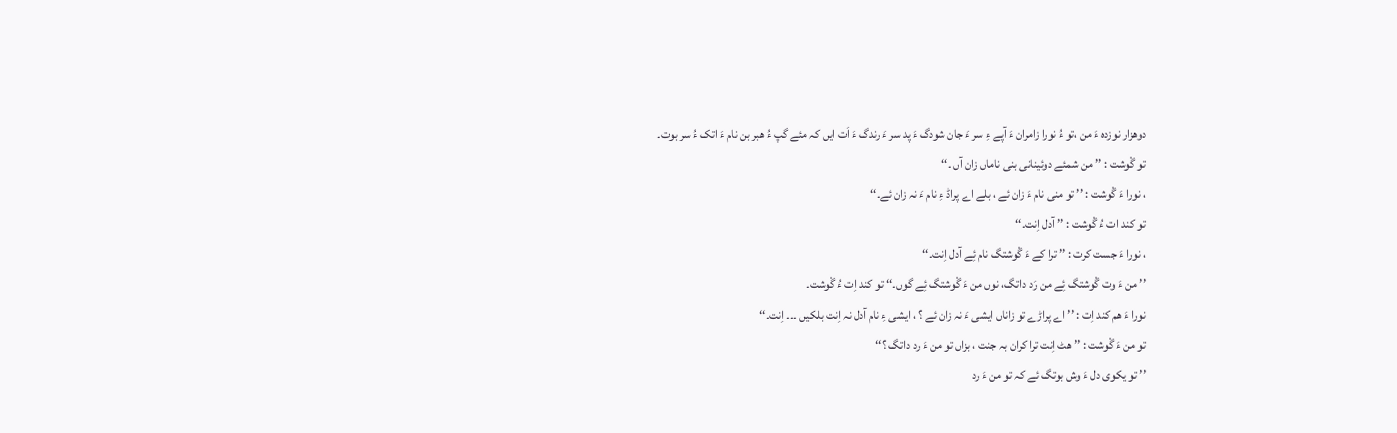دوھزار نوزدہ ءَ من ،تو ءُ نورا زامران ءَ آپے ءِ سر ءَ جان شودگ ءَ پد سر ءَ رندگ ءَ اَت ایں کہ مئے گپ ءُ ھبر بن نام ءَ اتک ءُ سر بوت۔
تو گْوشت : ’’ من شمئے دوئینانی بنی ناماں زان آں ۔‘‘
، نورا ءَ گْوشت : ’’ تو منی نام ءَ زان ئے ، بلے اے پراڈ ءِ نام ءَ نہ زان ئے۔‘‘
تو کند ات ءُ گْوشت : ’’ آدل اِنت۔‘‘
، نورا ءَ جست کرت : ’’ ترا کے ءَ گْوشتگ نام ئِے آدل اِنت۔‘‘
’’ من ءَ وت گْوشتگ ئِے من رَد داتگ، نوں من ءَ گْوشتگ ئِے گوں۔‘‘ تو کند اِت ءُ گْوشت۔
نورا ءَ ھم کند اِت : ’’ اے پراڑے تو زاناں ایشی ءَ نہ زان ئے ؟ ، ایشی ءِ نام آدل نہ اِنت بلکیں ۔۔۔ اِنت۔‘‘
تو من ءَ گْوشت : ’’ ھٹ اِنت ترا کران بہ جنت ، بزاں تو من ءَ رد داتگ ؟‘‘
’’ تو یکوی دل ءَ وش بوتگ ئے کہ تو من ءَ رد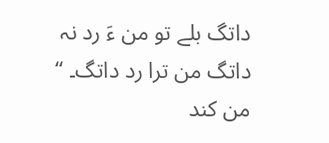داتگ بلے تو من ءَ رد نہ داتگ من ترا رد داتگ۔ ‘‘ من کند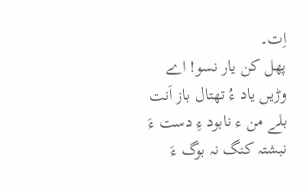اِت۔
پھل کن یار نسو! اے وڑیں یاد ءُ تھتال باز اَنت بلے من ء نابود ءِ دست ءَ نبشتہ کنگ نہ بوگ ءَ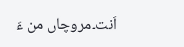اَنت۔مروچاں من ءَ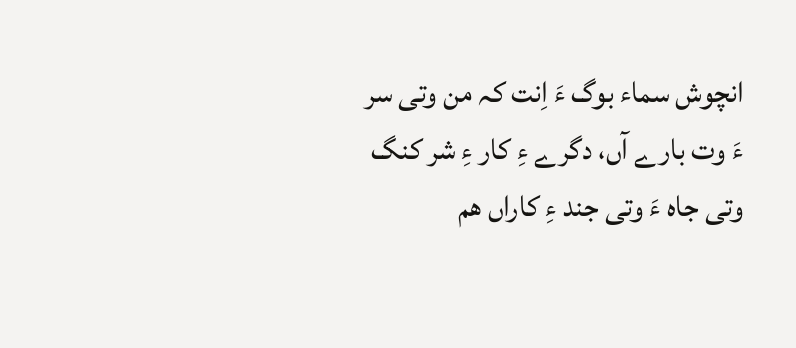انچوش سماء بوگ ءَ اِنت کہ من وتی سر ءَ وت بارے آں، دگرے ءِ کار ءِ شر کنگ وتی جاہ ءَ وتی جند ءِ کاراں ھم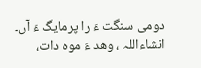دومی سنگت ءَ را پرمایگ ءَ آں۔
انشاءاللہ ، وھد ءَ موہ دات،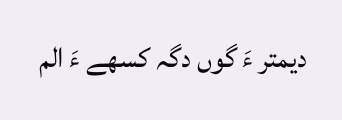دیمتر ءَ گوں دگہ کسھے ءَ الم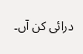درائی کن آں۔